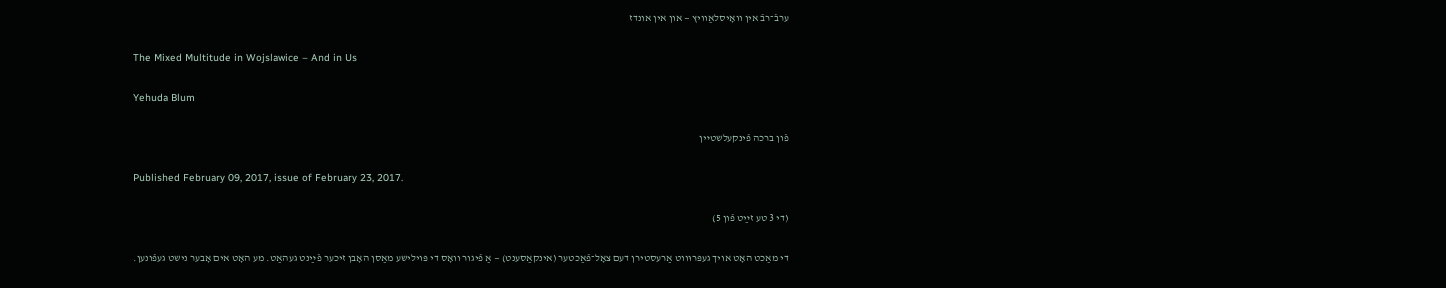ערבֿ־רבֿ אין וואָיסלאַוויץ — און אין אונדז

The Mixed Multitude in Wojslawice – And in Us

Yehuda Blum

פֿון ברכה פֿינקעלשטײן

Published February 09, 2017, issue of February 23, 2017.

(די 3 טע זײַט פֿון 5)

די מאַכט האָט אויך געפּרוּווט אַרעסטירן דעם צאָל־פֿאַכטער (אינקאַסענט) — אַ פֿיגור וואָס די פּוילישע מאַסן האָבן זיכער פֿײַנט געהאַט. מע האָט אים אָבער נישט געפֿונען.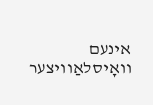אינעם וואָיסלאַוויצער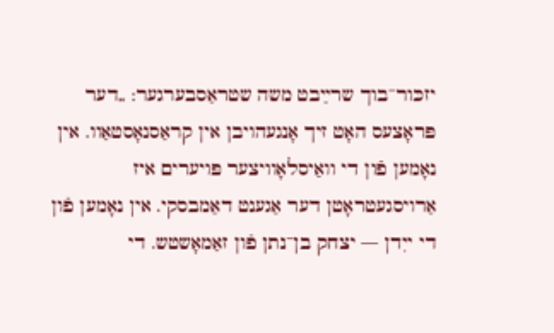יזכּור־בוך שרײַבט משה שטראַסבערגער: „דער פּראָצעס האָט זיך אָנגעהויבן אין קראַסנאָסטאַוו. אין נאָמען פֿון די וואַיסלאָוויצער פּויערים איז אַרויסגעטראָטן דער אַגענט דאַמבסקי. אין נאָמען פֿון די ייִדן — יצחק בן־נתן פֿון זאַמאָשטש. די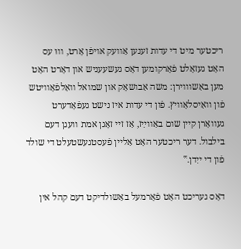ריכטער מיט די עדות זענען אַוועק אויפֿן אָרט, וווּ עס האָט געזאָלט פֿאָרקומען דאָס געשעעניש און דאָרט האָט מען באַשוווירן: משה אַבושאָק און שמואל וואַלפֿאָוויטש פֿון וואַיסלאָוויץ. פֿון די עדות איז נישט געפֿאָדערט געוואָרן קיין שום באַווײַז, אַז זיי זאָגן אמת וועגן דעם בילבול. דער ריכטער האָט אַליין פֿעסטגעשטעלט די שולד פֿון די ייִדן.‟

דאָס געריכט האָט פֿאָרמעל באַשולדיקט דעם קהל אין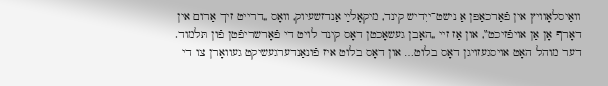וואַיסלאָוויץ אין פֿאַרכאַפּן אַ נישט־ייִדיש קינד, מיקאָלײַ אַנדזשעיוק, וואָס „דרייט זיך אַרום אין דאָרף אָן אַן אויפֿזיכט‟, און אַז זיי „האָבן געשאָכטן דאָס קינד לויט די פֿאָרשריפֿטן פֿון תּלמוד. דער מוהל האָט אויסגעזויגן דאָס בלוט… און דאָס בלוט איז פֿונאַנדערגעשיקט געוואָרן צו די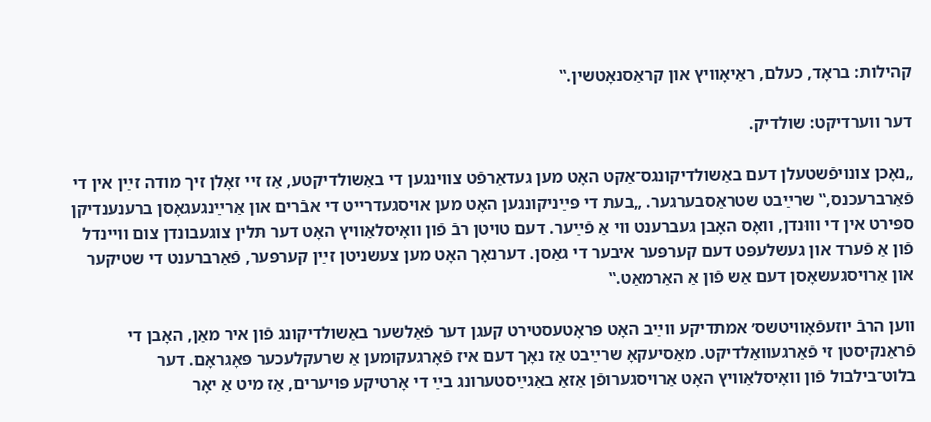קהילות: בראָד, כעלם, ראַיאָוויץ און קראַסנאָטשין.‟

דער ווערדיקט: שולדיק.

„נאָכן צונויפֿשטעלן דעם באַשולדיקונגס־אַקט האָט מען געדאַרפֿט צווינגען די באַשולדיקטע, אַז זיי זאָלן זיך מודה זײַן אין די פֿאַרברעכנס,‟ שרײַבט שטראַסבערגער. „בעת די פּײַניקונגען האָט מען אויסגעדרייט די אבֿרים און אַרײַנגעגאָסן ברענענדיקן ספּירט אין די וווּנדן, וואָס האָבן געברענט ווי אַ פֿײַער. דעם טויטן רבֿ פֿון וואָיסלאַוויץ האָט דער תּלין צוגעבונדן צום וויינדל פֿון אַ פֿערד און געשלעפּט דעם קערפּער איבער די גאַסן. דערנאָך האָט מען צעשניטן זײַן קערפּער, פֿאַרברענט די שטיקער און אַרויסגעשאָסן דעם אַש פֿון אַ האַרמאַט.‟

ווען הרבֿ יוזעפֿאָוויטשס׳ אמתדיקע ווײַב האָט פּראָטעסטירט קעגן דער פֿאַלשער באַשולדיקונג פֿון איר מאַן, האָבן די פֿראַנקיסטן זי פֿאַרגעוואַלדיקט. מאַסיעקאָ שרײַבט אַז נאָך דעם איז פֿאָרגעקומען אַ שרעקלעכער פּאָגראָם. דער בלוט־בילבול פֿון וואָיסלאַוויץ האָט אַרויסגערופֿן אַזאַ באַגײַסטערונג בײַ די אָרטיקע פּויערים, אַז מיט אַ יאָר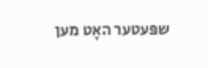שפּעטער האָט מען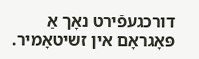דורכגעפֿירט נאָך אַ פּאָגראָם אין זשיטאָמיר.